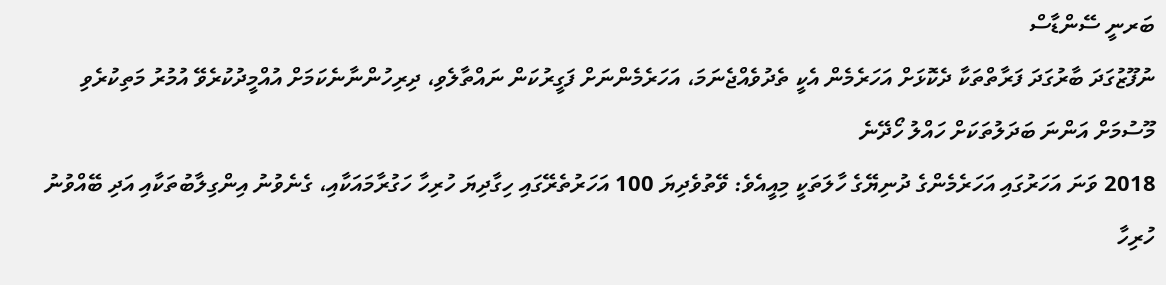ބަރނީ ސޭންޑާސް
ނުފޫޒުގަދަ ބާރުގަދަ ފަރާތްތަކާ ދެކޮޅަށް އަހަރެމެން އެކީ ތެދުވެއްޖެނަމަ، އަހަރެމެންނަށް ފަގީރުކަން ނައްތާލެވި، ދިރިހުންނާނެކަމަށް އުއްމީދުކުރެވޭ އުމުރު މަތިކުރެވި މޫސުމަށް އަންނަ ބަދަލުތަކަށް ހައްލު ހޯދޭނެ
2018 ވަނަ އަހަރުގައި އަހަރެމެންގެ ދުނިޔޭގެ ހާލަތަކީ މިއީއެވެ: ވޭތުވެދިޔަ 100 އަހަރުތެރޭގައި ހިގާދިޔަ ހުރިހާ ހަގުރާމައަކާއި، ގެނެވުނު އިންގިލާބުތަކާއި އަދި ބޭއްވުނު ހުރިހާ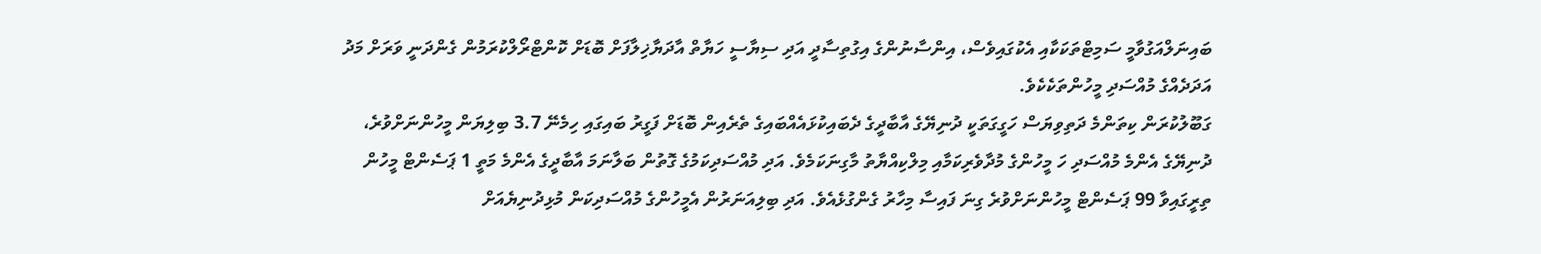ބައިނަލްއަގުވާމީ ސަމިޓްތަކަކާއި އެކުގައިވެސް، އިންސާނުންގެ އިގުތިސާދީ އަދި ސިޔާސީ ހަޔާތް އާދަޔާޚިލާފަށް ބޮޑަށް ކޮންޓްރޯލްކުރަމުން ގެންދަނީ ވަރަށް މަދު އަދަދެއްގެ މުއްސަދި މީހުންތަކެކެވެ.
ގަބޫލުކުރަން ކިތަންމެ ދަތިވިޔަސް ހަގީގަތަކީ ދުނިޔޭގެ އާބާދީގެ ދެބައިކުޅައެއްބައިގެ ތެރެއިން ބޮޑަށް ފަގީރު ބައިގައި ހިމެނޭ 3.7 ބިލިޔަން މީހުންނަށްވުރެ، ދުނިޔޭގެ އެންމެ މުއްސަދި ހަ މީހުންގެ މުދާވެރިކަމާއި މިލްކިއްޔާތު މާގިނަކަމެވެ. އަދި މުއްސަދިކަމުގެ ގޮތުން ބަލާނަމަ އާބާދީގެ އެންމެ މަތީ 1 ޕަސެންޓް މީހުން ތިރީގައިވާ 99 ޕަސެންޓް މީހުންނަށްވުރެ ގިނަ ފައިސާ މިހާރު ގެންގުޅެއެވެ. އަދި ބިލިއަނަރުން އެމީހުންގެ މުއްސަދިކަން މުޅިދުނިޔެއަށް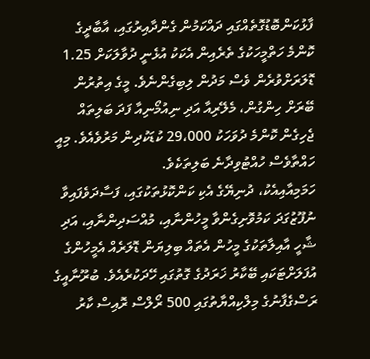ފާޅުކަންބޮޑުގޮތެއްގައި ދައްކަމުން ގެންދާއިރުގައި، އާބާދީގެ ކޮންމެ ހަތްމީހަކުގެ ތެރެއިން އެކަކު އުޅެނީ ދުވާލަކަށް 1.25 ޑޮލަރަށްވުރެން ވެސް މަދުން ލިބިގެންނެވެ. މީގެ އިތުރުން ބޭރަށް ހިންގުން، މެލޭރިއާ އަދި ނިއުމޯނިއާ ފަދަ ބަލިތައް ޖެހިގެން ކޮންމެ ދުވަހަކު 29،000 ކުޑަކުދިން މަރުވެއެވެ. މިއީ ހައްތާވެސް ހުއްޓުވިދާނެ ބަލިތަކެވެ.
ހަމަމިއާއިއެކު، ދުނިޔޭގެ އެކި ކަންކޮޅުތަކުގައި، ފަސާދަވެފައިވާ ނުފޫޒުގަދަ ކަމުވޮށިގެންވާ މީހުންނާއި، މުއްސަދިންނާއި، އަދި ޝާހީ އާއިލާތަކުގެ މީހުން އެތައް ބިލިޔަން ޑޮލަރެއް އެމީހުންގެ އުފަލަށްޓަކައި ބޭކާރު ޚަރަދުގެ ގޮތުގައި ހޭދަކުރެއެވެ. ބުރޫނާއީގެ ރަސްގެފާނުގެ މިލްކިއްޔާތުގައި 500 ރޯލްސް ރޮއިސް ކާރު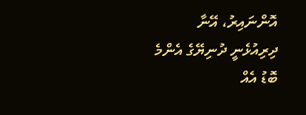އޮންނައިރު، އޭނާ ދިރިއުޅެނީ ދުނިޔޭގެ އެންމެ ބޮޑު އެއް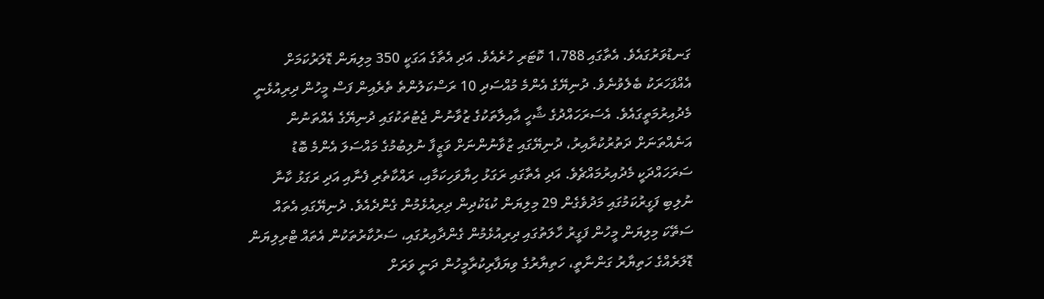ގަނޑުވަރުގައެވެ. އެތާގައި 1،788 ކޮޓަރި ހުރެއެވެ. އަދި އެތާގެ އަގަކީ 350 މިލިޔަން ޑޮލަރުކަމަށް އެއްފަހަރަކު ބެލެވުނެވެ. ދުނިޔޭގެ އެންމެ މުއްސަދި 10 ރަސްކަލުންތެ ތެރެއިން ފަސް މީހުން ދިރިއުޅެނީ މެދުއިރުމަތީގައެވެ. އެސަރަހައްދުގެ ޝާހީ އާއިލާތަކުގެ ޒުވާނުން ޖެޓުތަކުގައި ދުނިޔޭގެ އެއްތަނުން އަނެއްތަނަށް ދަތުރުކުރާއިރު، ދުނިޔޭގައި ޒުވާނުންނަށް ވަޒީފާ ނުލިބުމުގެ މައްސަލަ އެންމެ ބޮޑު ސަރަހައްދަކީ މެދުއިރުމައްޗެވެ. އަދި އެތާގައި ރަގަޅު ހިޔާވަހިކަމާއި، ރައްކާތެރި ފެނާއި އަދި ރަގަޅު ކާނާ ނުލިބި ފަގީރުކަމުގައި މަދުވެގެން 29 މިލިޔަން ކުޑަކުދިން ދިރިއުޅެމުން ގެންދެއެވެ. ދުނިޔޭގައި އެތައް ސަތޭކަ މިލިޔަން މީހުން ފަގީރު ހާލަތުގައި ދިރިއުޅެމުން ގެންދާއިރުގައި، ސަރުކާރުތަކުން އެތައް ޓްރިލިޔަން ޑޮލަރެއްގެ ހަތިޔާރު ގަންނާތީ، ހަތިޔާރުގެ ވިޔަފާރިކުރާމީހުން ދަނީ ވަރަށް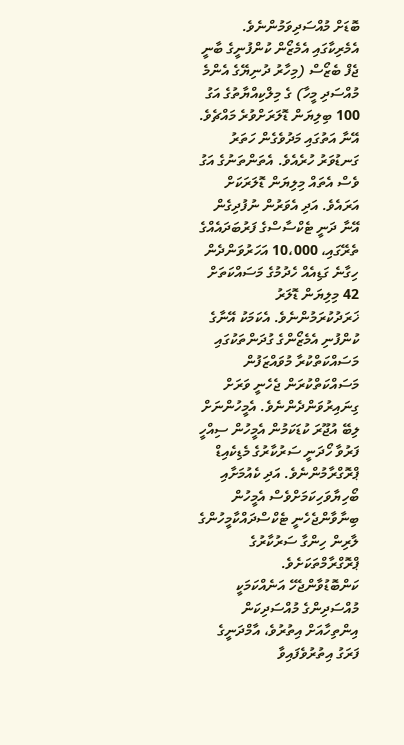ބޮޑަށް މުއްސަދިވަމުންނެވެ.
އެމެރިކާގައި އެމެޒޯން ކުންފުނީގެ ބާނީ ޖެފް ބެޒޯސް (މިހާރު ދުނިޔޭގެ އެންމެ މުއްސަދި މީހާ) ގެ މިލްކިއްޔާތުގެ އަގު 100 ބިލިޔަން ޑޮލަރަށްވުރެ މައްޗެވެ. އޭނާ އަތުގައި މަދުވެގެން ހަތަރު ގަނޑުވަރު ހުރެއެވެ. އެތަންތަނުގެ އަގު ވެސް އެތައް މިލިޔަން ޑޮލަރަކަށް އަރައެވެ. އަދި އެވަރުން ނުފުދިގެން އޭނާ ދަނީ ޓެކްސާސްގެ ފަރުބަދައެއްގެ ތެރޭގައި، 10،000 އަހަރުވަންދެން ހިގާނެ ގަޑިއެއް ހެދުމުގެ މަސައްކަތަށް 42 މިލިޔަން ޑޮލަރު ޚަރަދުކުރަމުންނެވެ. އެކަމަކު އޭނާގެ ކުންފުނި އެމެޒޯންގެ ގުދަންތަކުގައި މަސައްކަތްކުރާ މުވައްޒަފުން މަސައްކަތްކުރަން ޖެހެނީ ވަރަށް ގިނައިރުވަންދެންނެވެ. އެމީހުންނަށް ލިބޭ އުޖޫރަ ކުޑަކަމުން އެމީހުން ސިއްހީ ފަރުވާ ހޯދަނީ ސަރުކާރުގެ މެޑިކެއިޑް ޕްރޮގްރާމުންނެވެ. އަދި ކެއުމަށާއި ބޯހިޔާވަހިކަމަށްވެސް އެމީހުން ބިނާވާންޖެހެނީ ޓެކްސްދައްކާމީހުންގެ ލާރިން ހިންގާ ސަރުކާރުގެ ޕްރޮގްރާމްތަކަށެވެ.
ކަންބޮޑުވާންޖެހޭ އަނެއްކަމަކީ މުއްސަދިންގެ މުއްސަދިކަން އިންތިހާއަށް އިތުރުވެ، އާމްދަނީގެ ފަރަގު އިތުރުވެފައިވާ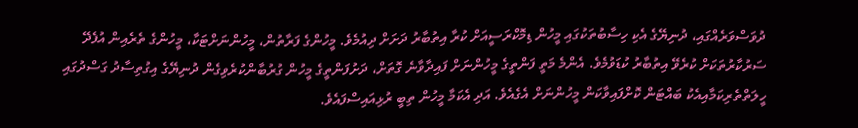ދުވަސްވަރެއްގައި، ދުނިޔޭގެ އެކި ހިސާބުތަކުގައި މީހުން ޑިމޮކްރަސީއަށް ކުރާ އިތުބާރު ދަށަށް ދިއުމެވެ. މީހުންގެ ފަރާތުން، މީހުންނަށްޓަކާ، މީހުންގެ ތެރެއިން އުފެދޭ ސަރުކާރުތަކަށް ކުރެވޭ އިތުބާރު ކުޑަވުމެވެ. އެންމެ މަތީ ފަންތީގެ މީހުންނަށް ފައިދާވާނެ ގޮތަށް، ދަށުފަންތީގެ މީހުން ގުރުބާންކުރެވިގެން ދުނިޔޭގެ އިގުތިސާދު ގަސްދުގައި ހީލަތްތެރިކަމާއިއެކު ބައްޓަން ކޮށްފައިވާކަން މީހުންނަށް އެގެއެވެ. އަދި އެކަމާ މީހުން ތިބީ ރުޅިއައިސްފައެވެ.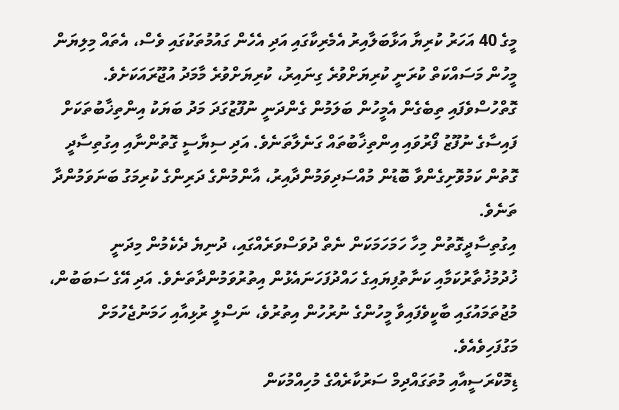މީގެ 40 އަހަރު ކުރިޔާ އަޅާބަލާއިރު އެމެރިކާގައި އަދި އެހެން ގައުމުތަކުގައި ވެސް، އެތައް މިލިޔަން މީހުން މަސައްކަތް ކުރަނީ ކުރިޔަށްވުރެ ގިނައިރު، ކުރިޔަށްވުރެ މާމަދު އުޖޫރައަކަށެވެ. ގޮތްހުސްވެފައި ތިބެގެން އެމީހުން ބަލަމުން ގެންދަނީ ނުފޫޒުގަދަ މަދު ބަޔަކު އިންތިޚާބުތަކަށް ފައިސާގެ ނުފޫޒު ފޯރުވައި އިންތިޚާބުތައް ގަނެލާތަނެވެ. އަދި ސިޔާސީ ގޮތުންނާއި އިގުތިސާދީ ގޮތުން ކަމުވޮށިގެންވާ ބޮޑުން މުއްސަދިވަމުންދާއިރު، އާންމުންގެ ދަރިންގެ ކުރިމަގު ބަނަވަމުންދާ ތަނެވެ.
އިގުތިސާދީގޮތުން މިހާ ހަމަހަމަކަން ނެތް ދުވަސްވަރެއްގައި، ދުނިޔެ ދެކެމުން މިދަނީ ޚުދުމުޚުތާރުކަމާއި ކަނާތުފިޔައިގެ ހައްދުފަހަނައެޅުން އިތުރުވަމުންދާތަނެވެ. އަދި އޭގެ ސަބަބުން، މުޖުތަމައުގައި ބާކީވެފައިވާ މީހުންގެ ނުރުހުން އިތުރުވެ، ނަސްލީ ރުޅިއާއި ހަމަނުޖެހުމަށް މަގުފަހިވެއެވެ.
ޑިމޮކްރަސީއާއި މުތަގައްދިމް ސަރުކާރެއްގެ މުހިއްމުކަން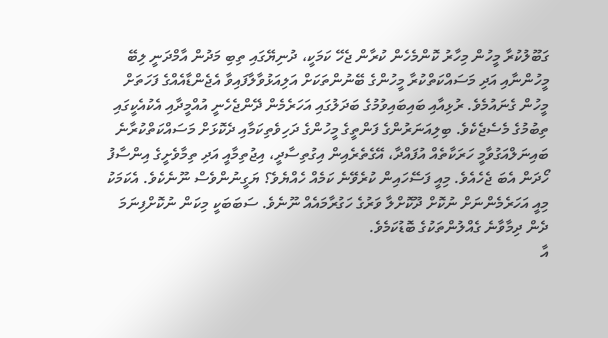ގަބޫލުކުރާ މީހުން މިހާރު ކޮންމެހެން ކުރާން ޖެހޭ ކަމަކީ، ދުނިޔޭގައި ތިބި މަދުން އާމްދަނީ ލިބޭ މީހުންނާއި އަދި މަސައްކަތްކުރާ މީހުންގެ ބޭނުންތަކަށް އަލިއަޅުވާލާފައިވާ އެޖެންޑާއެއްގެ ފަހަތަށް މީހުން ގެނައުމެވެ. ރުޅިއާއި ބައިބައިވުމުގެ ބަދަލުގައި އަހަރެމެން ދޭންޖެހެނީ އުއްމީދާއި އެކުއެކީގައި ތިބުމުގެ މެސެޖެކެވެ. ބިލިއަނަރުންގެ ފަންތީގެ މީހުންގެ ދަހިވެތިކަމާއި ދެކޮޅަށް މަސައްކަތްކުރާނެ ބައިނަލްއަގުވާމީ ހަރަކާތެއް އުފައްދާ، އޭގެތެރެއިން އިގުތިސާދީ، އިޖުތިމާއީ އަދި ތިމާވެށީގެ އިންސާފު ހޯދަން އެބަ ޖެހެއެވެ. މިއީ ފަސޭހައިން ކުރެވޭނެ ކަމެއް ހެއްޔެވެ؟ ޔަގީނުންވެސް ނޫނެކެވެ. އެކަމަކު މިއީ އަހަރެމެންނަށް ނުކޮށް ދޫކޮށްލާ ވަރުގެ ހަގުރާމައެއް ނޫނެވެ. ސަބަބަކީ މިކަން ނުކޮށްފިނަމަ ދެން ދިމާވާނެ ގެއްލުންތަކުގެ ބޮޑުކަމެވެ.
އާ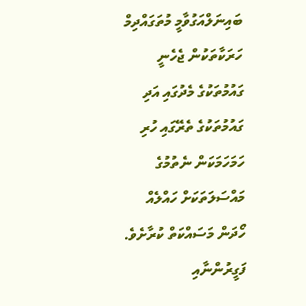ބައިނަލްއަގުވާމީ މުތަގައްދިމް ހަރަކާތަކުން ޖެހެނީ ގައުމުތަކުގެ މެދުގައި އަދި ގައުމުތަކުގެ ތެރޭގައި ހުރި ހަމަހަމަކަން ނެތުމުގެ މައްސަލަތަކަށް ހައްލެއް ހޯދަން މަސައްކަތް ކުރާށެވެ. ފަގީރުންނާއި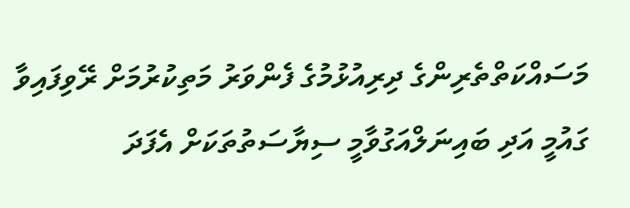މަސައްކަތްތެރިންގެ ދިރިއުޅުމުގެ ފެންވަރު މަތިކުރުމަށް ރޭވިފައިވާ ގައުމީ އަދި ބައިނަލްއަގުވާމީ ސިޔާސަތުތަކަށް އެފަދަ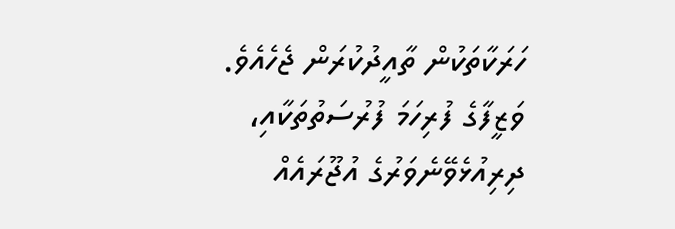ހަރަކާތަކުން ތާއީދުކުރަން ޖެހެއެވެ. ވަޒީފާގެ ފުރިހަމަ ފުރުސަތުތަކާއި، ދިރިއުޅެވޭނެވަރުގެ އުޖޫރައެއް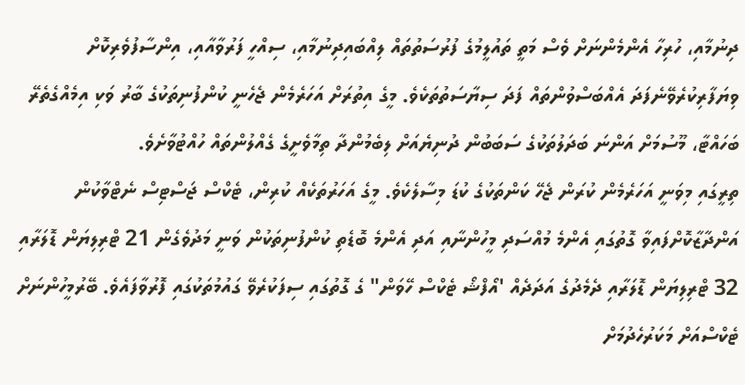ދިނުމާއި، ހުރިހާ އެންމެންނަށް ވެސް މަތީ ތައުލީމުގެ ފުރުސަތުތައް ލިއްބައިދިނުމާއި، ސިއްހީ ފަރުވާއާއި، އިންސާފުވެރިކޮށް ވިޔަފާރިކުރެވޭނެފަދަ އެއްބަސްވުންތައް ފަދަ ސިޔާސަތުތަކެވެ. މީގެ އިތުރަށް އަހަރެމެން ޖެހެނީ ކުންފުނިތަކުގެ ބާރު ވަކި އިމެއްގެތެރޭ ބަހައްޓާ، މޫސުމަށް އަންނަ ބަދަލުތަކުގެ ސަބަބުން ދުނިޔެއަށް ލިބެމުންދާ ތިމާވެށީގެ ގެއްލުންތައް ހުއްޓުވާށެވެ.
ތިރީގައި މިވަނީ އަހަރެމެން ކުރަން ޖެހޭ ކަންތަކުގެ ކުޑަ މިސާލެކެވެ. މީގެ އަހަރުތަކެއް ކުރިން، ޓެކްސް ޖަސްޓިސް ނެޓްވާކުން އަންދާޒާކޮށްފައިވާ ގޮތުގައި އެންމެ މުއްސަދި މީހުންނާއި އަދި އެންމެ ބޮޑެތި ކުންފުނިތަކުން ވަނީ މަދުވެގެން 21 ޓްރިލިޔަން ޑޮލަރާއި 32 ޓްރިލިޔަން ޑޮލަރާއި ދެމެދުގެ އަދަދެއް 'އޯފްޝޯ ޓެކްސް ހޭވަން" ގެ ގޮތުގައި ސިފަކުރެވޭ ގައުމުތަކުގައި ފޮރުވާފައެވެ. ބޭރުމީހުންނަށް ޓެކްސްއަށް މަކަރުހެދުމަށް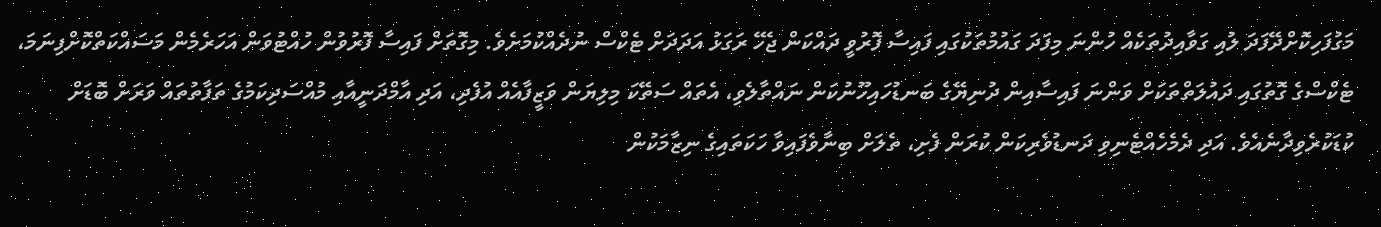މަގުފަހިކޮށްދޭފަދަ ލުއި ގަވާއިދުތަކެއް ހުންނަ މިފަދަ ގައުމުތަކުގައި ފައިސާ ފޮރުވީ ދައްކަން ޖެހޭ ރަގަޅު އަދަދަށް ޓެކްސް ނުދެއްކުމަށެވެ. މިގޮތަށް ފައިސާ ފޮރުވުން ހުއްޓުވަން އަހަރެމެން މަސައްކަތްކޮށްފިނަމަ، ޓެކްސްގެ ގޮތުގައި ދައުލަތްތަކަށް ވަންނަ ފައިސާއިން ދުނިޔޭގެ ބަނޑުހައިހޫނުކަން ނައްތާލެވި، އެތައް ސަތޭކަ މިލިޔަން ވަޒީފާއެއް އުފެދި، އަދި އާމްދަނީއާއި މުއްސަދިކަމުގެ ތަފާތުތައް ވަރަށް ބޮޑަށް ކުޑަކުރެވިދާނެއެވެ. އަދި ދެމެހެއްޓެނިވި ދަނޑުވެރިކަން ކުރަން ފެށި، ތެލަށް ބިނާވެފައިވާ ހަކަތައިގެ ނިޒާމަކުން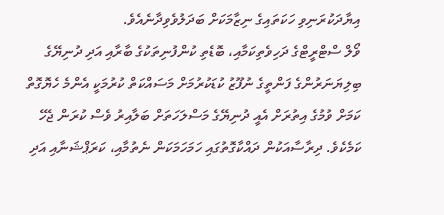އިޔާދަކުރަނިވި ހަކަތައިގެ ނިޒާމަކަށް ބަދަލުވެވިދާނެއެވެ.
ވޯލް ސްޓްރީޓްގެ ދަހިވެތިކަމާއި، ބޮޑެތި ކުންފުނިތަކުގެ ބާރާއި އަދި ދުނިޔޭގެ ބިލިޔަނަރުންގެ ފަންތީގެ ނުފޫޒު ކުޑަކުރުމަށް މަސައްކަތް ކުރުމަކީ އެންމެ ހެޔޮގޮތް ކަމަށް ވުމުގެ އިތުރަށް އެއީ ދުނިޔޭގެ މަސްލަހަތަށް ބަލާއިރު ވެސް ކުރަން ޖެހޭ ކަމެކެވެ. ދިރާސާއަކުން ދައްކާގޮތުގައި ހަމަހަމަކަން ނެތުމާއި، ކަރަޕްޝަނާއި އަދި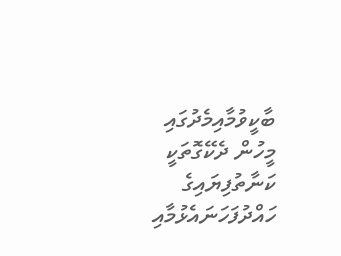ބާކީވުމާއިމެދުގައި މީހުން ދެކޭގޮތަކީ ކަނާތުފިޔައިގެ ހައްދުފަހަނައެޅުމާއި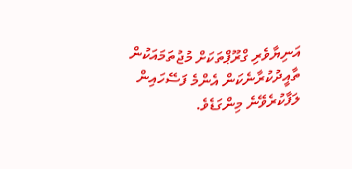އަނިޔާވެރި ގްރޫޕްތަކަށް މުޖުތަމައަކުން ތާއީދުކުރާނެކަން އެންމެ ފަސޭހައިން ލަފާކުރެވޭނެ މިންގަޑެވެ.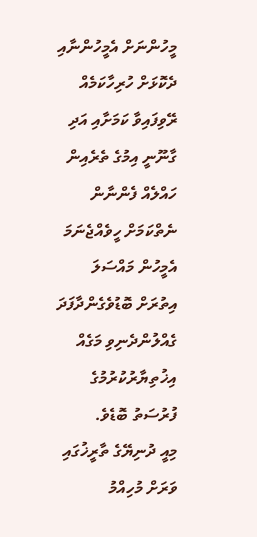މީހުންނަށް އެމީހުންނާއި ދެކޮޅަށް ހުރިހާކަމެއް ރޭވިފައިވާ ކަމަށާއި އަދި ގާނޫނީ އިމުގެ ތެރެއިން ހައްލެއް ފެންނާން ނެތްކަމަށް ހީވެއްޖެނަމަ އެމީހުން މައްސަލަ އިތުރަށް ބޮޑުވެގެންދާފަދަ ގެއްލުންދެނިވި މަގެއް އިޚުތިޔާރުކުރުމުގެ ފުރުސަތު ބޮޑެވެ.
މިއީ ދުނިޔޭގެ ތާރީޚުގައި ވަރަށް މުހިއްމު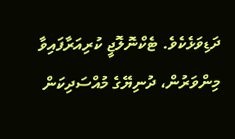ދަޑިވަޅެކެވެ. ޓެކްނޮލޮޖީ ކުރިއަރާފައިވާ މިންވަރުން، ދުނިޔޭގެ މުއްސަދިކަން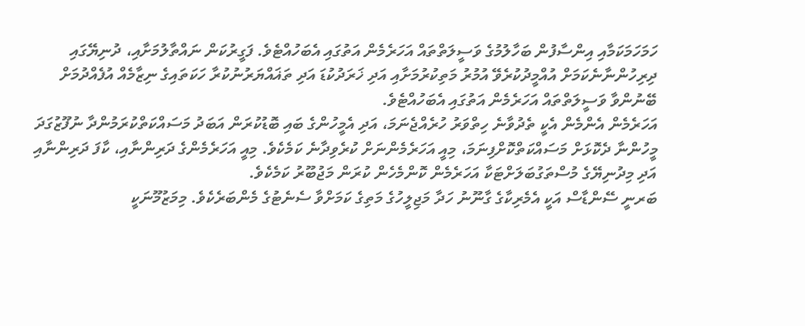ހަމަހަމަކަމާއި އިންސާފުން ބަހާލުމުގެ ވަސީލަތްތައް އަހަރެމެން އަތުގައި އެބަހުއްޓެވެ. ފަގީރުކަން ނައްތާލުމަށާއި، ދުނިޔޭގައި ދިރިހުންނާނެކަމަށް އުއްމީދުކުރެވޭ އުމުރު މަތިކުރުމަށާއި އަދި ޚަރަދުކުޑަ އަދި ތަޣައްޔަރުނުކުރާ ހަކަތައިގެ ނިޒާމެއް އުފެއްދުމަށް ބޭނުންވާ ވަސީލަތްތައް އަހަރެމެން އަތުގައި އެބަހުއްޓެވެ.
އަހަރެމެން އެންމެން އެކީ ތެދުވާނެ ހިތްވަރު ހުރެއްޖެނަމަ، އަދި އެމީހުންގެ ބައި ބޮޑުކުރަން އަބަދު މަސައްކަތްކުރަމުންދާ ނުފޫޒުގަދަ މީހުންނާ ދެކޮޅަށް މަސައްކަތްކޮށްފިނަމަ، މިއީ އަހަރެމެންނަށް ކުރެވިދާނެ ކަމެކެވެ. މިއީ އަހަރެމެންގެ ދަރިންނާއި، ކާފަ ދަރިންނާއި އަދި މިދުނިޔޭގެ މުސްތަގުބަލަށްޓަކާ އަހަރެމެން ކޮންމެހެން ކުރަން މަޖުބޫރު ކަމެކެވެ.
ބަރނީ ސޭންޑާސް އަކީ އެމެރިކާގެ ގާނޫނު ހަދާ މަޖިލީހުގެ މަތިގެ ކަމަށްވާ ސެނެޓުގެ މެންބަރެކެވެ. މިމަޒުމޫނަކީ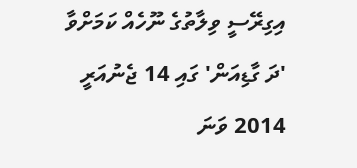އިގިރޭސީ ވިލާތުގެ ނޫހެއް ކަމަށްވާ 'ދަ ގާޑިއަން' ގައި 14 ޖެނުއަރީ 2014 ވަނަ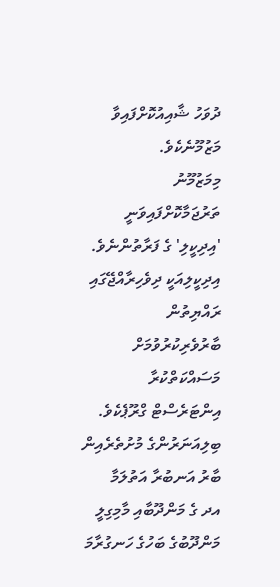ދުވަހު ޝާއިއުކޮށްފައިވާ މަޒުމޫނެކެވެ.
މިމަޒުމޫނު ތަރުޖަމާކޮށްފައިވަނީ 'އިދިކީލި' ގެ ފަރާތުންނެވެ. އިދިކީލިއަކީ ދިވެހިރާއްޖޭގައި ރައްޔިތުން ބާރުވެރިކުރުވުމަށް މަސައްކަތްކުރާ އިންޓަރެސްޓް ގްރޫޕެކެވެ.
ބިލިއަނަރުންގެ މުށުތެރެއިން ބާރު އަނބުރާ އަތުލަމާ
އދ ގެ މަންދޫބާއި މާމިގިލީ މަންދޫބުގެ ބަހުގެ ހަނގުރާމަ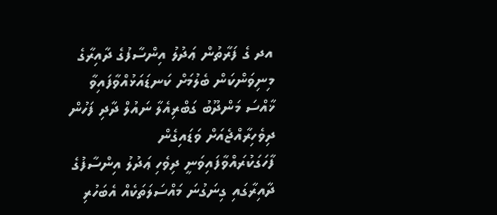އދ ގެ ފަރާތުން ޢަދުލު އިންސާފުގެ ދާއިރާގެ މިނިވަންކަން ބެލުމަށް ކަނޑައަޅުއްވާފައިވާ ޚާއްސަ މަންދޫބު ގަބްރިއެލާ ނައުލް ދާދި ފަހުން ދިވެހިރާއްޖެއަށް ވަޑައިގެން ފާހަގަކުރައްވާފައިވަނީ ދިވެހި ޢަދުލު އިންސާފުގެ ދާއިރާގައި ގިނަގުނަ މައްސަލަތަކެއް އެބަހުރި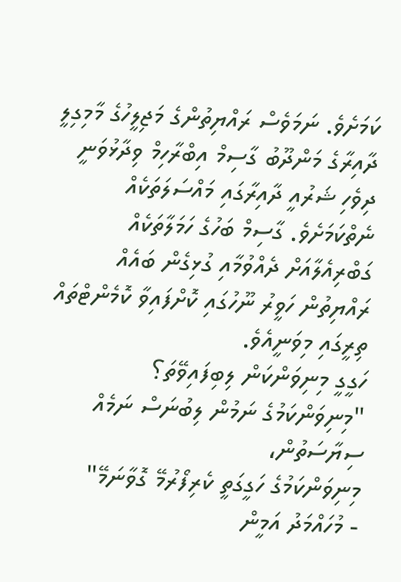ކަމަށެވެ. ނަމަވެސް ރައްޔިތުންގެ މަޖިލީހުގެ މާމިގިލީ ދާއިރާގެ މަންދޫބު ގާސިމް އިބްރާހިމް ވިދާޅުވަނީ ދިވެހި ޝަރުއީ ދާއިރާގައި މައްސަލަތަކެއް ނެތްކަމަށެވެ. ގާސިމް ބަހުގެ ހަމަލާތަކެއް ގަބްރިއެލާއަށް ދެއްވުމާއި ގުޅިގެން ބައެއް ރައްޔިތުން ހަވީރު ނޫހުގައި ކޮށްފައިވާ ކޮމެންޓްތައް ތިރީގައި މިވަނީއެވެ.
ހަގީގީ މިނިވަންކަން ލިބިފައިވޭތަ؟
"މިނިވަންކަމުގެ ނަމުން ލިބުނަސް ނަމެއް ސިޔާސަތުން،
މިނިވަންކަމުގެ ހަގީގަތީ ކެރިފޯރުމޭ ގޮވާނަމޭ"
- މުހައްމަދު އަމީން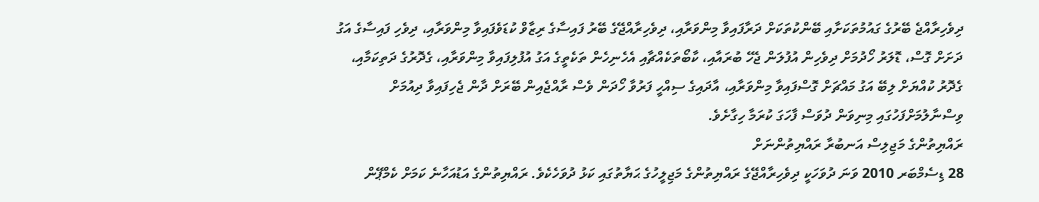ދިވެހިރާއްޖެ ބޭރުގެ ގައުމުތަކަށާއި ބޭންކުތަކަށް ދަރާފައިވާ މިންވަރާއި، ދިވެހިރާއްޖޭގެ ބޭރު ފައިސާގެ ރިޒާވް ކުޑަވެފައިވާ މިންވަރާއި، ދިވެހި ފައިސާގެ އަގު ދަށަށް ގޮސް، ޑޮލަރު ހޯދުމަށް ދިވެހިން އުފުލަން ޖެހޭ ބުރައާއި، ކާބޯތަކެއްޗާއި އެހެނިހެން ތަކެތީގެ އަގު އުފުލިފައިވާ މިންވަރާއި، ގެދޮރުގެ ދަތިކަމާއި، ގެދޮރު ކުއްޔަށް ލިބޭ އަގު މައްޗަށް ގޮސްފައިވާ މިންވަރާއި، އާދައިގެ ސިއްހީ ފަރުވާ ހޯދަން ވެސް ރާއްޖެއިން ބޭރަށް ދާން ޖެހިފައިވާ ދިއުމަށް ވިސްނާލުމަށްފަހުގައި މިނިވަން ދުވަސް ފާހަގަ ކުރަމާ ހިގާށެވެ.
ރައްޔިތުންގެ މަޖިލިސް އަނބުރާ ރައްޔިތުންނަށް
28 ޑިސެމްބަރ 2010 ވަނަ ދުވަހަކީ ދިވެހިރާއްޖޭގެ ރައްޔިތުންގެ މަޖިލީހުގެ ޙަޔާތުގައި ކަޅު ދުވަހެކެވެ. ރައްޔިތުންގެ އަޑުއަހާނެ ކަމަށް ކެމްޕޭން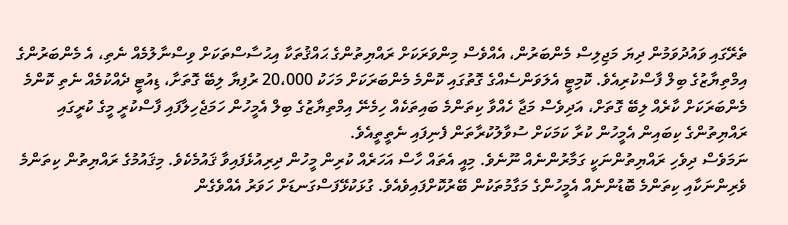ތެރޭގައި ވައުދުވަމުން ދިޔަ މަޖިލިސް މެންބަރުން، އެއްވެސް މިންވަރަކަށް ރައްޔިތުންގެ ޙައްޤުތަކާ އިޙުސާސްތަކަށް ވިސްނާލުމެއް ނެތި، އެ މެންބަރުންގެ އިމްތިޔާޒުގެ ބިލް ފާސްކުރިއެވެ. ކޮމިޓީ އެލަވަންސެއްގެ ގޮތުގައި ކޮންމެ މެންބަރަކަށް މަހަކު 20،000 ރުފިޔާ ލިބޭ ގޮތަށާ، ޑިއުޓީ ދެއްކުމެއް ނެތި ކޮންމެ މެންބަރަކަށް ކާރެއް ލިބޭ ގޮތަށް، އަދިވެސް މަޖާ ހެއްވާ ކިތަންމެ ބައިތަކެއް ހިމެނޭ އިމްތިޔާޒުގެ ބިލް އެމީހުން ހަމަޖެހިލާފައި ފާސްކުރީ މީގެ ކުރީގައި ރައްޔިތުންގެ ކިބައިން އެމީހުން ކުރާ ކަމަކަށް ސުވާލުކުރާތަން ފެނިފައި ނެތީތީއެވެ.
ނަމަވެސް ދިވެހި ރައްޔިތުންނަކީ ގަމާރުންނެއް ނޫނެވެ. މިއީ އެތައް ހާސް އަހަރެއް ކުރިން މީހުން ދިރިއުޅެފައިވާ ޤައުމެކެވެ. މިޤައުމުގެ ރައްޔިތުން ކިތަންމެ ވެރިންނަކާއި ކިތަންމެ ބޮޑުންނެއް އެމީހުންގެ މަގާމުތަކުން ބޭރުކޮށްފައިވެއެވެ. ގުޅަކުޅޭފަސްގަނޑަށް ހަވަރު އެއްވެގެން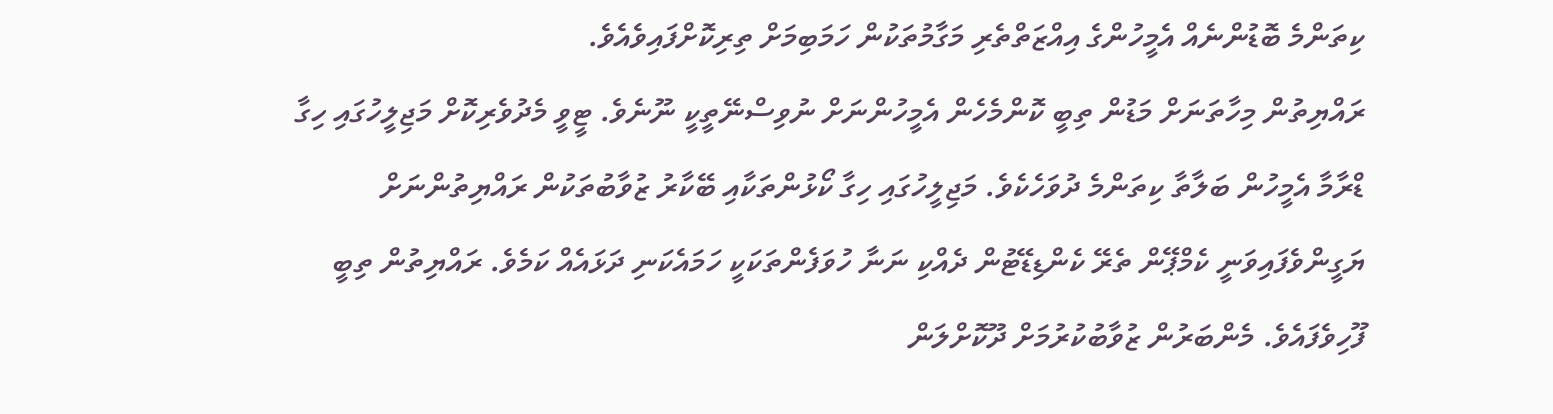ކިތަންމެ ބޮޑުންނެއް އެމީހުންގެ އިއްޒަތްތެރި މަގާމުތަކުން ހަމަބިމަށް ތިރިކޮށްފައިވެއެވެ.
ރައްޔިތުން މިހާތަނަށް މަޑުން ތިބީ ކޮންމެހެން އެމީހުންނަށް ނުވިސްނޭތީކީ ނޫނެވެ. ޓީވީ މެދުވެރިކޮށް މަޖިލީހުގައި ހިގާ ޑްރާމާ އެމީހުން ބަލާތާ ކިތަންމެ ދުވަހެކެވެ. މަޖިލީހުގައި ހިގާ ކޯޅުންތަކާއި ބޭކާރު ޒުވާބުތަކުން ރައްޔިތުންނަށް ޔަގީންވެފައިވަނީ ކެމްޕޭން ތެރޭ ކެންޑިޑޭޓުން ދެއްކި ނަނާ ހުވަފެންތަކަކީ ހަމައެކަނި ދަޅައެއް ކަމެވެ. ރައްޔިތުން ތިބީ ފޫހިވެފައެވެ. މެންބަރުން ޒުވާބުކުރުމަށް ދޫކޮށްލަން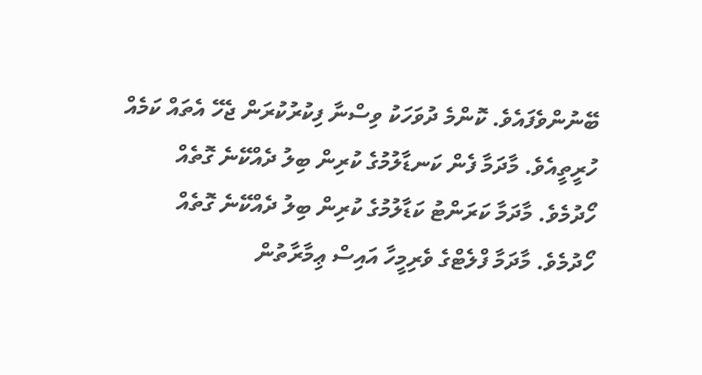ބޭނުންވެފައެވެ. ކޮންމެ ދުވަހަކު ވިސްނާ ފިކުރުކުރަން ޖެހޭ އެތައް ކަމެއް ހުރީތީއެވެ. މާދަމާ ފެން ކަނޑާލުމުގެ ކުރިން ބިލު ދެއްކޭނެ ގޮތެއް ހޯދުމެވެ. މާދަމާ ކަރަންޓު ކަޑާލުމުގެ ކުރިން ބިލު ދެއްކޭނެ ގޮތެއް ހޯދުމެވެ. މާދަމާ ފްލެޓްގެ ވެރިމީހާ އައިސް ޢިމާރާތުން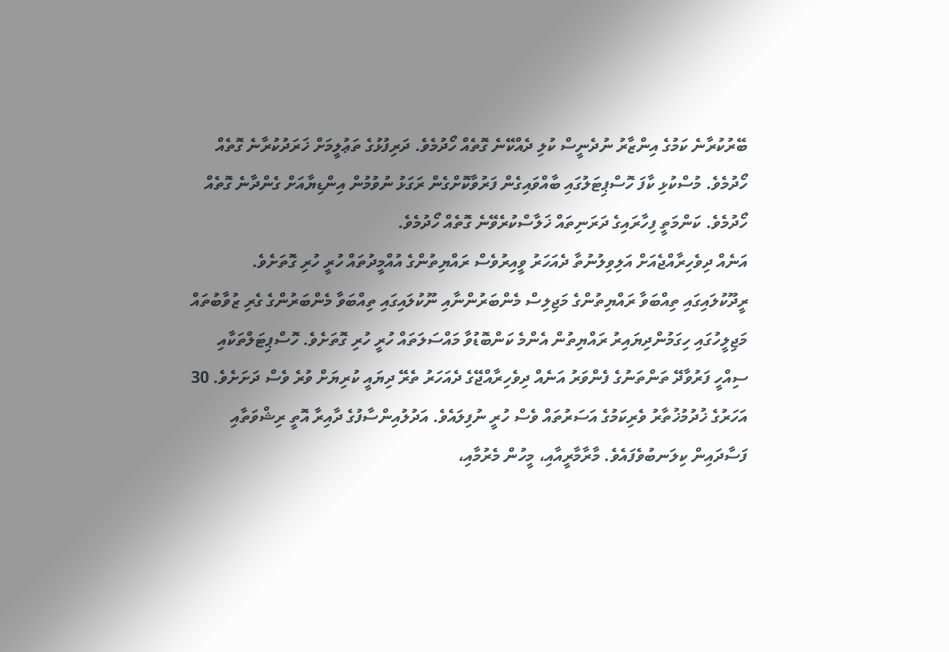ބޭރުކުރާނެ ކަމުގެ އިންޒާރު ނުދެނީސް ކުލި ދެއްކޭނެ ގޮތެއް ހޯދުމެވެ. ދަރިފުޅުގެ ތަޢުލީމަށް ޚަރަދުކުރާނެ ގޮތެއް ހޯދުމެވެ. މުސްކުޅި ކާފަ ހޮސްޕިޓަލުގައި ބާއްވައިގެން ފަރުވާކޮށްގެން ރަގަޅު ނުވުމުން އިންޑިޔާއަށް ގެންދާނެ ގޮތެއް ހޯދުމެވެ. ކަންމަތީ ފިހާރައިގެ ދަރަނިތައް ޚަލާސްކުރެވޭނެ ގޮތެއް ހޯދުމެވެ.
އަނެއް ދިވެހިރާއްޖެއަށް އަލިވިލުނުތާ ދެއަހަރު ވީއިރުވެސް ރައްޔިތުންގެ އުއްމީދުތައް ހުރީ ހުރި ގޮތަށެވެ. ރީދޫކުލައިގައި ތިއްބަވާ ރައްޔިތުންގެ މަޖިލިސް މެންބަރުންނާއި ނޫކުލައިގައި ތިއްބަވާ މެންބަރުންގެ ގެރި ޒުވާބުތައް މަޖިލީހުގައި ހިގަމުންދިޔައިރު ރައްޔިތުން އެންމެ ކަންބޮޑުވާ މައްސަލަތައް ހުރީ ހުރި ގޮތަށެވެ. ހޮސްޕިޓަލްތަކާއި ސިއްހީ ފަރުވާދޭ ތަންތަނުގެ ފެންވަރު އަނެއް ދިވެހިރާއްޖޭގެ ދެއަހަރު ތެރޭ ދިޔައީ ކުރިޔަށް ވުރެ ވެސް ދަށަށެވެ. 30 އަހަރުގެ ޚުދުމުޚުތާރު ވެރިކަމުގެ އަސަރުތައް ވެސް ހުރީ ނުފިލައެވެ. އަދުލުއިންސާފުގެ ދާއިރާ އޮތީ ރިޝްވަތާއި ފަސާދައިން ކިލަނބުވެފައެވެ. މާރާމާރީއާއި، މީހުން މެރުމާއި،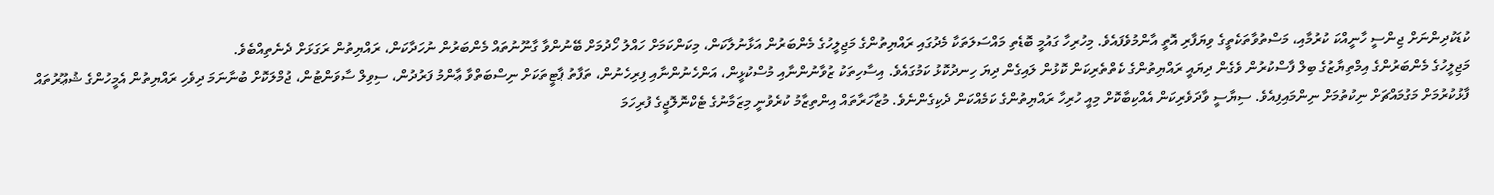ކުޑަކުދިންނަށް ޖިންސީ ހާނީއްކަ ކުރުމާއި، މަސްތުވާތަކެތީގެ ވިޔަފާރި އޮތީ އާންމުވެފައެވެ. މިހުރިހާ ގައުމީ ބޮޑެތި މައްސަލަތަކާ މެދުގައި ރައްޔިތުންގެ މަޖިލީހުގެ މެންބަރުން އަޅާނުލާކަން، މިކަންކަމަށް ހައްލު ހޯދުމަށް ބޭނުންވާ ގާނޫނުތައް މެންބަރުން ނުހަދާކަން، ރައްޔިތުން ރަގަޅަށް ދެނެތިއްބެވެ.
މަޖިލީހުގެ މެންބަރުންގެ އިމްތިޔާޒުގެ ބިލް ފާސްކުރުން ވެގެން ދިޔައީ ރައްޔިތުންގެ ކެތްތެރިކަން ކޮޅުން ލައިގެން ދިޔަ ހިނދުކޮޅު ކަމުގައެވެ. އިސާހިތަކު ޒުވާނުންނާއި މުސްކުޅީން، އަންހެނުންނާއި ފިރިހެނުން، ތަފާތު ޕާޓީތަކަށް ނިސްބަތްވާ ޢާންމު ފަރުދުން، ސިވިލް ސާވަންޓުން، ޖުމްލަކޮށް ބުނާނަމަ ދިވެހި ރައްޔިތުން އެމީހުންގެ ޝުޢޫރުތައް ފާޅުކުރުމަށް މަގުމައްޗަށް ނިކުތުމަށް ނިންމައިފިއެވެ. ސިޔާސީ ވާދަވެރިކަން އެއްކިބާކޮށް މިއީ ހުރިހާ ރައްޔިތުންގެ ކަމެއްކަން ދެކިގެންނެވެ. މުޒާހަރާތައް އިންތިޒާމު ކުރެވުނީ މިޒަމާނުގެ ޓެކްނޮލޮޖީގެ ފުރިހަމަ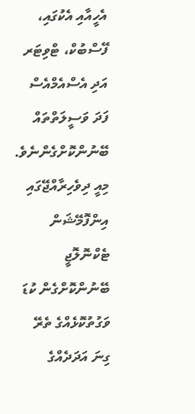އެހީއާއި އެކުގައި، ފޭސްބުކް، ޓްވިޓަރ އަދި އެސްއެމްއެސް ފަދަ ވަސީލަތްތައް ބޭނުންކޮށްގެންނެވެ. މިއީ ދިވެހިރާއްޖޭގައި އިންފޮމޭޝަން ޓެކްނޮލޮޖީ ބޭނުންކޮށްގެން ކުޑަ ވަގުތުކޮޅެއްގެ ތެރޭ ގިނަ އަދަދެއްގެ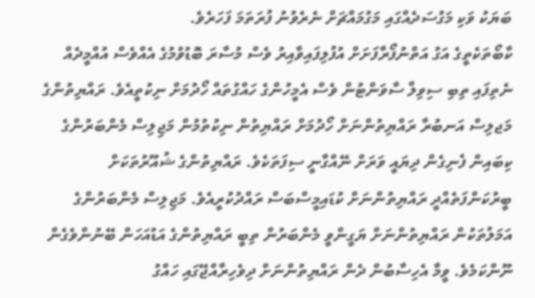ބަޔަކު ވަކި މަގުސަދެއްގައި މަގުމައްޗަށް ނެރެވުނު ފުރަތަމަ ފަހަރެވެ.
ކާބޯތަކެތީގެ އަގު އަތްނުފޯރާފަށަށް އުފުލިފައިވާއިރު ވެސް މުސާރަ ބޮޑުވުމުގެ އެއްވެސް އުއްމީދެއް ނެތިފައި ތިބި ސިވިލް ސާވަންޓުން ވެސް އެމީހުންގެ ހައްގުތައް ހޯދުމަށް ނިކުތީއެވެ. ރައްޔިތުންގެ މަޖލިސް އަނބުރާ ރައްޔިތުންނަށް ހޯދުމަށް ރައްޔިތުން ނިކުތުމުން މަޖިލިސް މެންބަރުންގެ ކިބައިން ފެނިގެން ދިޔައީ ވަރަށް ނޭއްގާނީ ސިފަތަކެވެ. ރައްޔިތުންގެ ޝުއޫރުތަކަށް ބީރުކަންފަތެއްދީ ރައްޔިތުންނަށް ކުޑައިމީސްބަސް ރައްދުކުރީއެވެ. މަޖިލިސް މެންބަރުންގެ އަމަލުތަކުން ރައްޔިތުންނަށް ޔަގީންވީ މެންބަރުން ތިބީ ރައްޔިތުންގެ އަޑުއަހަން ބޭނުންވެގެން ނޫންކަމެވެ. ވީމާ އެހިސާބުން ދެން ރައްޔިތުންނަށް ދިވެހިރާއްޖޭގައި ހައްގު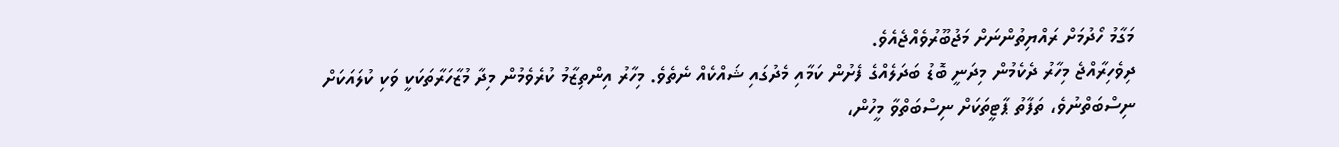މަގާމު ހޯދުމަށް ރައްޔިތުންނަށް މަޖުބޫރުވެއްޖެއެވެ.
ދިވެހިރާއްޖެ މިހާރު ދެކެމުން މިދަނީ ބޮޑު ބަދަލެއްގެ ފެށުން ކަމާއި މެދުގައި ޝައްކެއް ނެތެވެ. މިހާރު އިންތިޒާމު ކުރެވެމުން މިދާ މުޒާހަރާތަކަކީ ވަކި ކުލައަކަށް ނިސްބަތްނުވެ، ތަފާތު ޕާޓީތަކަށް ނިސްބަތްވާ މީހުން،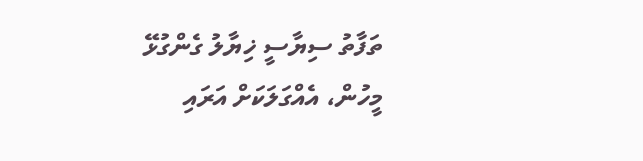ތަފާތު ސިޔާސީ ޚިޔާލު ގެންގުޅޭ މީހުން، އެއްގަލަކަށް އަރައި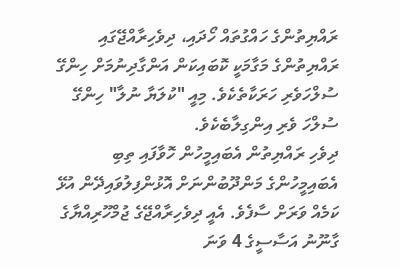ރައްޔިތުންގެ ހައްގުތައް ހޯދައި، ދިވެހިރާއްޖޭގައި ރައްޔިތުންގެ މަގާމަކީ ކޮބައިކަން އަންގާދިނުމަށް ހިންގޭ ސުލްހަވެރި ހަރަކާތެކެވެ. މިއީ "ކުލަޔާ ނުލާ" ހިންގޭ ސުލްހަ ވެރި އިންގިލާބެކެވެ.
ދިވެހި ރައްޔިތުން އެބައިމީހުން ހޮވާފައި ތިބި އެބައިމީހުންގެ މަންދޫބުންނަށް އޮޅުންފިލުވައިދޭން އުޅޭ ކަމެއް ވަރަށް ސާފެވެ. އެއީ ދިވެހިރާއްޖޭގެ ޖުމްހޫރިއްޔާގެ ގާނޫނު އަސާސީގެ 4 ވަނަ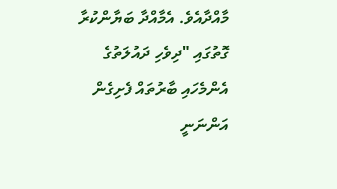މާއްދާއެވެ. އެމާއްދާ ބަޔާންކުރާ ގޮތުގައި "ދިވެހި ދައުލަތުގެ އެންމެހައި ބާރުތައް ފެށިގެން އަންނަނީ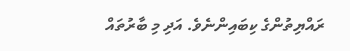ރައްޔިތުންގެ ކިބައިންނެވެ. އަދި މި ބާރުތައް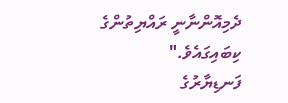ދެމިއޮންނާނީ ރައްޔިތުންގެ ކިބައިގައެވެ."
ފަނޑިޔާރުގެ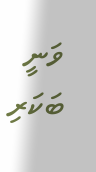ވަނީ ބަކަރި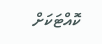ކޮއްޓަކަށް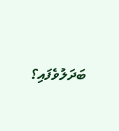ބަދަލުވެފައި؟